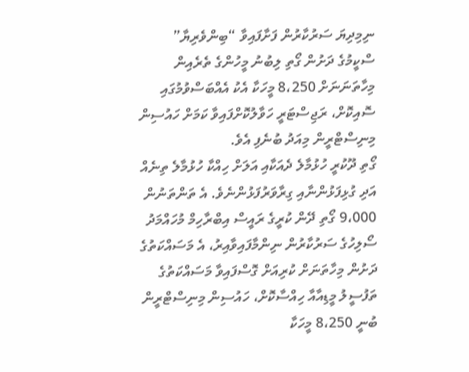ނިމިދިޔަ ސަރުކާރުން ފަށާފައިވާ “ބިންވެރިޔާ” ސްކީމުގެ ދަށުން ގޯތި ލިބުނު މީހުންގެ ތެރެއިން މިހާތަނަނަށް 8،250 މީހަކާ އެކު އެއްބަސްވުމުގައި ސޮއިކޮށް، ރަޖިސްޓަރީ ހަވާލުކޮށްފައިވާ ކަމަށް ހައުސިން މިނިސްޓްރީން މިއަދު ބުނެފި އެވެ.
ގޯތި ދޫކުރީ ހުޅުމާލެ ދެއަކާއި އަލަށް ހިއްކާ ހުޅުމާލެ ތިނެއް އަދި ގުޅިފަޅުންނާއި ގިރާވަރުފަޅުންނެވެ. އެ ތަންތަނުން 9،000 ގޯތި ދޭން ކުރީގެ ރައީސް އިބްރާހިމް މުހައްމަދު ސޯލިހުގެ ސަރުކާރުން ނިންމާފައިވާއިރު، އެ މަސައްކަތުގެ ދަށުން މިހާތަނަށް ކުރިއަށް ގޮސްފައިވާ މަސައްކަތުގެ ތަފުސީލު މީޑިއާއާ ހިއްސާކޮށް، ހައުސިން މިނިސްޓްރީން ބުނީ 8،250 މީހަކާ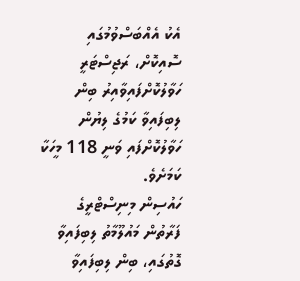އެކު އެއްބަސްވުމުގައި ސޮއިކޮށް، ރަޖިސްޓަރީ ހަވާލުކޮށްފައިވާއިރު ބިން ލިބިފައިވާ ކަމުގެ ލިޔުން ހަވާލުކޮށްފައި ވަނީ 118 މީހަކާ ކަމަށެވެ.
ހައުސިން މިނިސްޓްރީގެ ފަރާތުން މައުލޫމާތު ލިބިފައިވާ ގޮތުގައި، ބިން ލިބިފައިވާ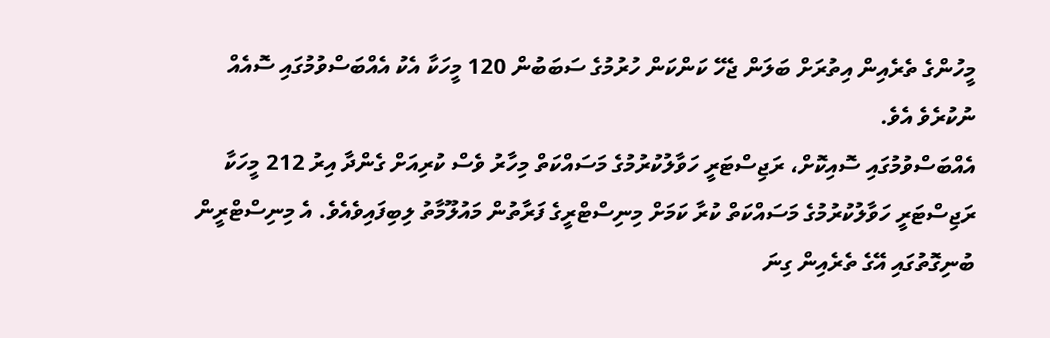މީހުންގެ ތެރެއިން އިތުރަށް ބަލަން ޖެހޭ ކަންކަން ހުރުމުގެ ސަބަބުން 120 މީހަކާ އެކު އެއްބަސްވުމުގައި ސޮއެއް ނުކުރެވެ އެވެ.
އެއްބަސްވުމުގައި ސޮއިކޮށް، ރަޖިސްޓަރީ ހަވާލުކުރުމުގެ މަސައްކަތް މިހާރު ވެސް ކުރިއަށް ގެންދާ އިރު 212 މީހަކާ ރަޖިސްޓަރީ ހަވާލުކުރުމުގެ މަސައްކަތް ކުރާ ކަމަށް މިނިސްޓްރީގެ ފަރާތުން މައުލޫމާތު ލިބިފައިވެއެވެ. އެ މިނިސްޓްރީން ބުނިގޮތުގައި އޭގެ ތެރެއިން ގިނަ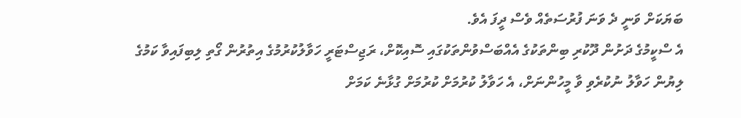ބަޔަކަށް ވަނީ ދެ ވަނަ ފުރުސަތެއް ވެސް ދީފަ އެވެ.
އެ ސްކީމުގެ ދަށުން ދޫކުރި ބިންތަކުގެ އެއްބަސްވުންތަކުގައި ސޮއިކޮށް، ރަޖިސްޓަރީ ހަވާލުކުރުމުގެ އިތުރުން ގޯތި ލިބިފައިވާ ކަމުގެ ލިޔުން ހަވާލު ނުކުރެވި ވާ މީހުންނަށް، އެ ހަވާލު ކުރުމަށް ކުރުމަށް ގުޅާނެ ކަމަށް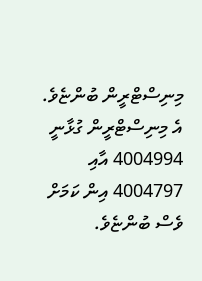މިނިސްޓްރީން ބުންޏެވެ. އެ މިނިސްޓްރީން ގުޅާނީ 4004994 އާއި 4004797 އިން ކަމަށް ވެސް ބުންޏެވެ.